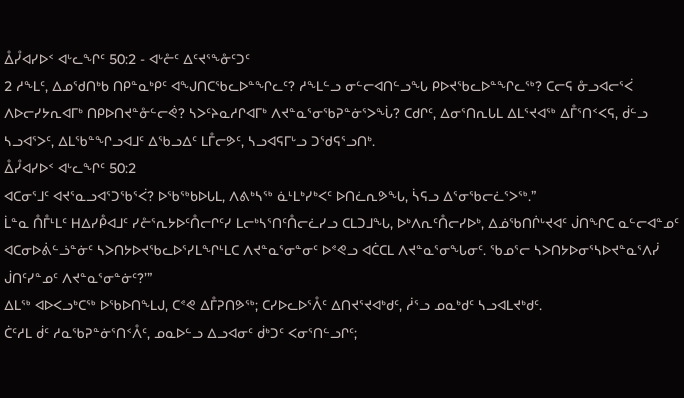ᐂᓮᐊᓯᐅᑉ ᐊᒡᓚᖏᑦ 50:2 - ᐊᒡᓔᑦ ᐃᑦᔪᕐᖕᓁᑦᑐᑦ
2 ᓱᖕᒪᑦ, ᐃᓄᖁᑎᒃᑲ ᑎᑭᓐᓇᒃᑭᑦ ᐊᖑᑎᑕᖃᓚᐅᓐᖏᓚᑦ? ᓱᖕᒪᓪᓗ ᓂᓪᓕᐊᑎᓪᓗᖓ ᑭᐅᔪᖃᓚᐅᓐᖏᓚᖅ? ᑕᓕᕋ ᓁᓗᐊᓕᕐᐹ ᐱᐅᓕᓯᔭᕆᐊᒥᒃ ᑎᑭᐅᑎᔪᓐᓁᓪᓕᕚ? ᓴᐳᑦᔨᓇᓱᒋᐊᒥᒃ ᐱᔪᓐᓇᕐᓂᖃᕈᓐᓃᕐᐳᖔ? ᑕᑯᒋᑦ, ᐃᓂᕐᑎᕆᒐᒪ ᐃᒪᕐᔪᐊᖅ ᐃᒤᕐᑎᑉᐸᕋ, ᑰᓪᓗ ᓴᓗᐊᕐᐳᑦ, ᐃᒪᖃᓐᖏᓗᐊᒧᑦ ᐃᖃᓗᐃᑦ ᒪᒤᓕᕗᑦ, ᓴᓗᐊᕋᒥᒡᓗ ᑐᖁᕋᕐᓗᑎᒃ.
ᐂᓮᐊᓯᐅᑉ ᐊᒡᓚᖏᑦ 50:2
ᐊᑕᓂᕐᒧᑦ ᐊᔪᕐᓇᓗᐊᕐᑐᖃᕐᐹ? ᐅᖃᖅᑲᐅᒐᒪ, ᐱᕕᒃᓴᖅ ᓈᒻᒪᒃᓯᒃᐸᑦ ᐅᑎᓛᕆᕗᖓ, ᓵᕋᓗ ᐃᕐᓂᖃᓕᓛᕐᐳᖅ.”
ᒫᓐᓇ ᑍᒤᒻᒪᑦ ᕼᐃᓯᑬᐊᒧᑦ ᓯᓔᕐᕆᔭᐅᑦᑍᓕᒋᑦᓯ ᒪᓕᒃᓴᕐᑎᑦᑍᓕᓛᓯᓗ ᑕᒪᑐᒧᖓ, ᐅᒃᐱᕆᑦᑍᓕᓯᐅᒃ, ᐃᓅᖃᑎᒌᒡᔪᐊᑦ ᒎᑎᖏᑕ ᓇᓪᓕᐊᓐᓄᑦ ᐊᑕᓂᐅᕖᓪᓘᓐᓃᑦ ᓴᐳᑎᔭᐅᔪᖃᓚᐅᕐᓯᒪᖏᒻᒪᑕ ᐱᔪᓐᓇᕐᓂᓐᓂᑦ ᐅᕝᕙᓗ ᐊᑖᑕᒪ ᐱᔪᓐᓇᕐᓂᖓᓂᑦ. ᖃᓄᕐᓕ ᓴᐳᑎᔭᐅᓂᕐᓴᐅᔪᓐᓇᕐᐱᓰ ᒎᑎᑦᓯᓐᓄᑦ ᐱᔪᓐᓇᕐᓂᓐᓃᑦ?’”
ᐃᒪᖅ ᐊᐅᐸᓗᒃᑕᖅ ᐅᖃᐅᑎᖕᒪᒍ, ᑕᕝᕙ ᐃᒤᕈᑎᕗᖅ; ᑕᓯᐅᓚᐅᕐᐰᑦ ᐃᑎᔪᕐᔪᐊᒃᑯᑦ, ᓲᕐᓗ ᓄᓇᒃᑯᑦ ᓴᓗᐊᒪᔪᒃᑯᑦ.
ᑖᑦᓱᒪ ᑰᑦ ᓱᓇᖃᕈᓐᓃᕐᑎᑉᐰᑦ, ᓄᓇᐅᓪᓗ ᐃᓗᐊᓂᑦ ᑰᒃᑐᑦ ᐸᓂᕐᑎᓪᓗᒋᑦ;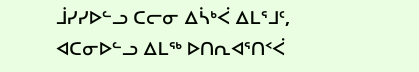ᒨᓯᓯᐅᓪᓗ ᑕᓕᓂ ᐃᓵᒃᐹ ᐃᒪᕐᒧᑦ, ᐊᑕᓂᐅᓪᓗ ᐃᒪᖅ ᐅᑎᕆᐊᕐᑎᑉᐹ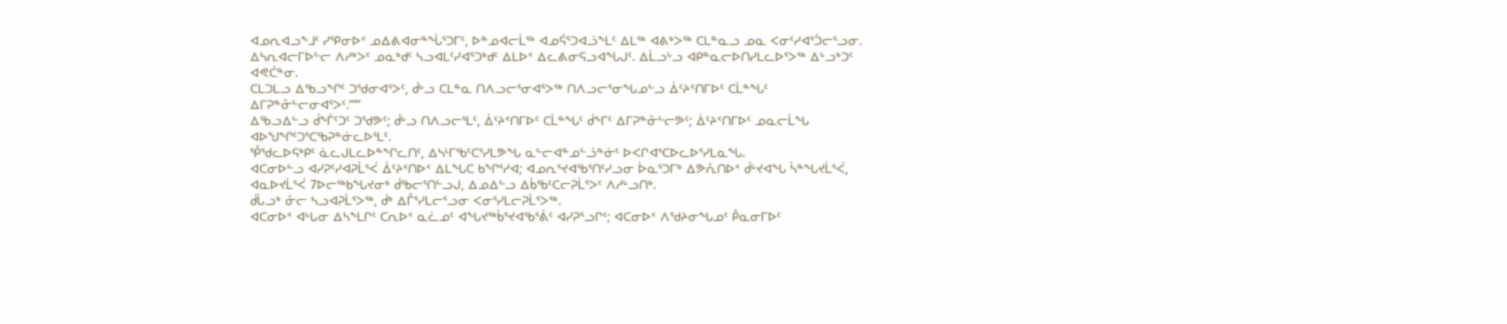ᐊᓄᕆᐊᓗᖕᒧᑦ ᓯᕿᓂᐅᑉ ᓄᐃᕕᐊᓂᓐᖔᕐᑐᒥᑦ, ᐅᓐᓄᐊᓕᒫᖅ ᐊᓄᕌᕐᑐᐊᓘᖕᒪᑦ ᐃᒪᖅ ᐊᕕᒃᐳᖅ ᑕᒪᓐᓇᓗ ᓄᓇ ᐸᓂᑦᓯᐊᕐᑑᓕᕐᓗᓂ.
ᐃᓴᕆᐊᓕᒥᐅᓪᓕ ᐱᓱᒃᐳᑦ ᓄᓇᒃᑯᑦ ᓴᓗᐊᒪᑦᓯᐊᕐᑐᒃᑯᑦ ᐃᒪᐅᑉ ᐃᓚᕕᓂᕋᓗᐊᖓᒍᑦ. ᐃᒫᓗᒡᓗ ᐊᑭᓐᓇᓕᐅᑎᓯᒪᓚᐅᕐᐳᖅ ᐃᒡᓗᒃᑐᑦ ᐊᕙᑖᓐᓂ.
ᑕᒪᑐᒪᓗ ᐃᖃᓗᖏᑦ ᑐᖁᓂᐊᕐᐳᑦ, ᑰᒡᓗ ᑕᒪᓐᓇ ᑎᐱᓗᓕᕐᓂᐊᕐᐳᖅ ᑎᐱᓗᓕᕐᓂᖓᓄᓪᓗ ᐄᑦᔨᑉᑎᒥᐅᑦ ᑕᒫᓐᖓᑦ ᐃᒥᕈᓐᓁᓪᓕᓂᐊᕐᐳᑦ.”’”
ᐃᖃᓗᐃᓪᓗ ᑰᖕᒦᑦᑐᑦ ᑐᖁᕗᑦ; ᑰᒡᓗ ᑎᐱᓗᓕᕐᒪᑦ, ᐄᑦᔨᑉᑎᒥᐅᑦ ᑕᒫᓐᖓᑦ ᑰᖕᒥᑦ ᐃᒥᕈᓐᓁᓪᓕᕗᑦ; ᐄᑦᔨᑉᑎᒥᐅᑦ ᓄᓇᓕᒫᖓ ᐊᐅᖑᖏᑦᑐᕐᑕᖃᕈᓐᓃᓚᐅᕐᒪᑦ.
ᕾᖁᓚᐅᕋᒃᑭᑦ ᓈᓚᒍᒪᓚᐅᓐᖏᓚᑎᑦ, ᐃᓴᒻᒥᖃᑦᑕᕐᓯᒪᕗᖓ ᓇᓪᓕᐊᓐᓄᓪᓘᓐᓃᑦ ᐅᐸᒋᐊᕐᑕᐅᓚᐅᕐᓯᒪᓇᖓ.
ᐊᑕᓂᐅᓪᓗ ᐊᓯᕈᑦᓯᐊᕈᒫᕐᐹ ᐄᑦᔨᑉᑎᐅᑉ ᐃᒪᖓᑕ ᑲᖏᕐᓱᐊ; ᐊᓄᕆᕐᔪᐊᖃᕐᑎᑦᓯᓗᓂ ᐆᓇᕐᑐᒥᒃ ᐃᕗᕅᑎᐅᑉ ᑰᒡᔪᐊᖓ ᓵᓐᖓᔪᒫᕐᐹ, ᐊᓇᐅᔪᒫᕐᐹ 7ᐅᓕᖅᑲᖓᔪᓂᒃ ᑰᖃᓕᕐᑎᓪᓗᒍ, ᐃᓄᐃᓪᓗ ᐃᑳᖃᑦᑕᓕᕈᒫᕐᐳᑦ ᐱᓱᒡᓗᑎᒃ.
ᑰᒑᓗᒃ ᓁᓕ ᓴᓗᐊᕈᒫᕐᐳᖅ, ᑰᒃ ᐃᒤᕐᓯᒪᓕᕐᓗᓂ ᐸᓂᕐᓯᒪᓕᕈᒫᕐᐳᖅ.
ᐊᑕᓂᐅᑉ ᐊᒡᒐᓂ ᐃᓴᖕᒪᒋᑦ ᑕᕆᐅᑉ ᓇᓛᓄᑦ ᐊᖓᔪᖅᑳᕐᔪᐊᖃᕐᕖᑦ ᐊᓯᕈᕐᓗᒋᑦ; ᐊᑕᓂᐅᑉ ᐱᖁᔨᓂᖓᓄᑦ ᑬᓇᓂᒥᐅᑦ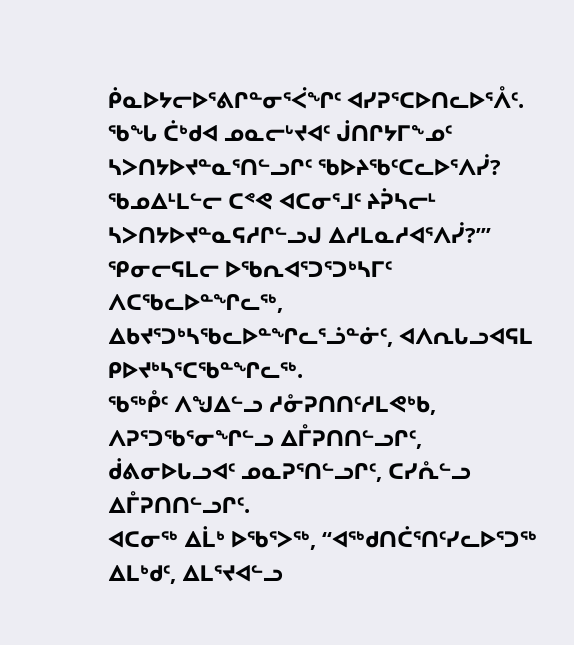ᑮᓇᐅᔭᓕᐅᕐᕕᒋᓐᓂᕐᐹᖏᑦ ᐊᓯᕈᕐᑕᐅᑎᓚᐅᕐᐰᑦ.
ᖃᖓ ᑖᒃᑯᐊ ᓄᓇᓕᒡᔪᐊᑦ ᒎᑎᒋᔭᒥᖕᓄᑦ ᓴᐳᑎᔭᐅᔪᓐᓇᕐᑎᓪᓗᒋᑦ ᖃᐅᔨᖃᑦᑕᓚᐅᕐᐱᓰ? ᖃᓄᐃᒻᒪᓪᓕ ᑕᕝᕙ ᐊᑕᓂᕐᒧᑦ ᔨᕉᓴᓕᒻ ᓴᐳᑎᔭᐅᔪᓐᓇᕋᓱᒋᓪᓗᒍ ᐃᓱᒪᓇᓱᐊᕐᐱᓰ?’”
ᕿᓂᓕᕋᒪᓕ ᐅᖃᕆᐊᕐᑐᕐᑐᒃᓴᒥᑦ ᐱᑕᖃᓚᐅᓐᖏᓚᖅ, ᐃᑲᔪᕐᑐᒃᓴᖃᓚᐅᓐᖏᓚᕐᓘᓐᓃᑦ, ᐊᐱᕆᒐᓗᐊᕋᒪ ᑭᐅᔪᒃᓴᕐᑕᖃᓐᖏᓚᖅ.
ᖃᖅᑬᑦ ᐱᖑᐃᓪᓗ ᓱᓁᕈᑎᑎᑦᓱᒪᕙᒃᑲ, ᐱᕈᕐᑐᖃᕐᓂᖏᓪᓗ ᐃᒤᕈᑎᑎᓪᓗᒋᑦ, ᑰᕕᓂᐅᒐᓗᐊᑦ ᓄᓇᕈᕐᑎᓪᓗᒋᑦ, ᑕᓯᕅᓪᓗ ᐃᒤᕈᑎᑎᓪᓗᒋᑦ.
ᐊᑕᓂᖅ ᐃᒫᒃ ᐅᖃᕐᐳᖅ, “ᐊᖅᑯᑎᑖᕐᑎᑦᓯᓚᐅᕐᑐᖅ ᐃᒪᒃᑯᑦ, ᐃᒪᕐᔪᐊᓪᓗ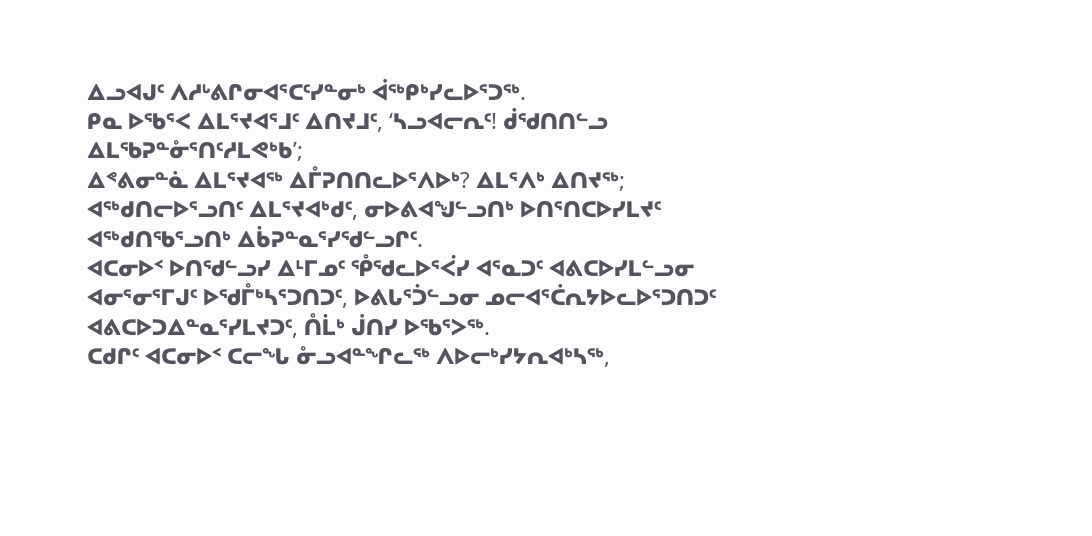ᐃᓗᐊᒍᑦ ᐱᓱᒡᕕᒋᓂᐊᕐᑕᑦᓯᓐᓂᒃ ᐋᖅᑭᒃᓯᓚᐅᕐᑐᖅ.
ᑭᓇ ᐅᖃᕐᐸ ᐃᒪᕐᔪᐊᕐᒧᑦ ᐃᑎᔪᒧᑦ, ‘ᓴᓗᐊᓕᕆᑦ! ᑰᖁᑎᑎᓪᓗ ᐃᒪᖃᕈᓐᓁᕐᑎᑦᓱᒪᕙᒃᑲ’;
ᐃᕝᕕᓂᓐᓈ ᐃᒪᕐᔪᐊᖅ ᐃᒤᕈᑎᑎᓚᐅᕐᐱᐅᒃ? ᐃᒪᕐᐱᒃ ᐃᑎᔪᖅ; ᐊᖅᑯᑎᓕᐅᕐᓗᑎᑦ ᐃᒪᕐᔪᐊᒃᑯᑦ, ᓂᐅᕕᐊᖑᓪᓗᑎᒃ ᐅᑎᕐᑎᑕᐅᓯᒪᔪᑦ ᐊᖅᑯᑎᖃᕐᓗᑎᒃ ᐃᑳᕈᓐᓇᕐᓯᖁᓪᓗᒋᑦ.
ᐊᑕᓂᐅᑉ ᐅᑎᖁᓪᓗᓯ ᐃᒻᒥᓄᑦ ᕾᖁᓚᐅᕐᐹᓯ ᐊᕐᓇᑐᑦ ᐊᕕᑕᐅᓯᒪᓪᓗᓂ ᐊᓂᕐᓂᕐᒥᒍᑦ ᐅᖁᒤᒃᓴᕐᑐᑎᑐᑦ, ᐅᕕᒐᕐᑑᓪᓗᓂ ᓄᓕᐊᕐᑖᕆᔭᐅᓚᐅᕐᑐᑎᑐᑦ ᐊᕕᑕᐅᑐᐃᓐᓇᕐᓯᒪᔪᑐᑦ, ᑍᒫᒃ ᒎᑎᓯ ᐅᖃᕐᐳᖅ.
ᑕᑯᒋᑦ ᐊᑕᓂᐅᑉ ᑕᓕᖓ ᓁᓗᐊᓐᖏᓚᖅ ᐱᐅᓕᒃᓯᔭᕆᐊᒃᓴᖅ,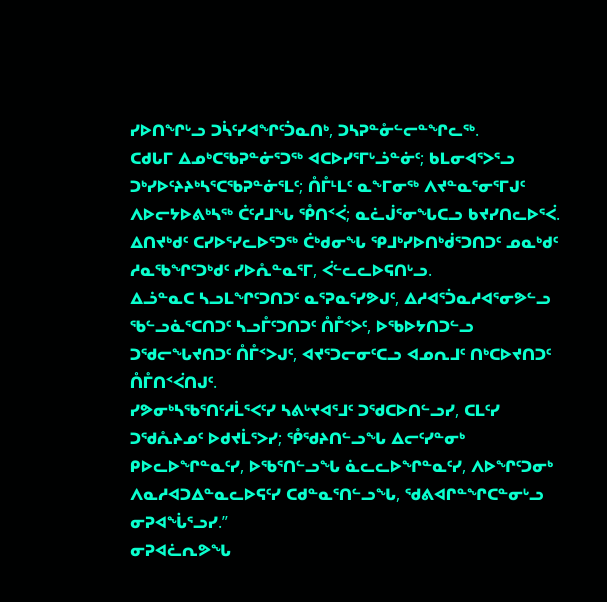ᓯᐅᑎᖏᒡᓗ ᑐᓵᑦᓯᐊᖏᑦᑑᓇᑎᒃ, ᑐᓴᕈᓐᓁᓪᓕᓐᖏᓚᖅ.
ᑕᑯᒐᒥ ᐃᓄᒃᑕᖃᕈᓐᓃᕐᑐᖅ ᐊᑕᐅᓯᕐᒥᒡᓘᓐᓃᑦ; ᑲᒪᓂᐊᕐᐳᕐᓗ ᑐᒃᓯᐅᑦᔨᔨᒃᓴᕐᑕᖃᕈᓐᓃᕐᒪᑦ; ᑍᒤᒻᒪᑦ ᓇᖕᒥᓂᖅ ᐱᔪᓐᓇᕐᓂᕐᒥᒍᑦ ᐱᐅᓕᔭᐅᕕᒃᓴᖅ ᑖᑦᓱᒧᖓ ᕾᑎᑉᐹ; ᓇᓛᒎᕐᓂᖓᑕᓗ ᑲᔪᓯᑎᓚᐅᕐᐹ.
ᐃᑎᔪᒃᑯᑦ ᑕᓯᐅᕐᓯᓚᐅᕐᑐᖅ ᑖᒃᑯᓂᖓ ᕿᒧᒃᓯᐅᑎᒃᑰᕐᑐᑎᑐᑦ ᓄᓇᒃᑯᑦ ᓱᓇᖃᖏᑦᑐᒃᑯᑦ ᓯᐅᕅᓐᓇᕐᒥ, ᐹᓪᓚᓚᐅᕋᑎᒡᓗ.
ᐃᓘᓐᓇᑕ ᓴᓗᒪᖏᑦᑐᑎᑐᑦ ᓇᕐᕈᓇᕐᓯᕗᒍᑦ, ᐃᓱᐊᕐᑑᓇᓱᐊᕐᓂᕗᓪᓗ ᖃᓪᓗᓈᕐᑕᑎᑐᑦ ᓴᓗᒤᑦᑐᑎᑐᑦ ᑍᒤᑉᐳᑦ, ᐅᖃᐅᔭᑎᑐᓪᓗ ᑐᖁᓕᖓᔪᑎᑐᑦ ᑍᒤᑉᐳᒍᑦ, ᐊᔪᕐᑐᓕᓂᑦᑕᓗ ᐊᓄᕆᒧᑦ ᑎᒃᑕᐅᔪᑎᑐᑦ ᑍᒤᑎᑉᐹᑎᒍᑦ.
ᓯᕗᓂᒃᓴᖃᕐᑎᑦᓱᒫᕐᐸᑦᓯ ᓴᕕᒡᔪᐊᕐᒧᑦ ᑐᖁᑕᐅᑎᓪᓗᓯ, ᑕᒪᑦᓯ ᑐᖁᕅᔨᓄᑦ ᐅᑯᔪᒫᕐᐳᓯ; ᕾᖁᔨᑎᓪᓗᖓ ᐃᓕᑦᓯᓐᓂᒃ ᑭᐅᓚᐅᖏᓐᓇᑦᓯ, ᐅᖃᕐᑎᓪᓗᖓ ᓈᓚᓚᐅᖏᓐᓇᑦᓯ, ᐱᐅᖏᑦᑐᓂᒃ ᐱᓇᓱᐊᑐᐃᓐᓇᓚᐅᕋᑦᓯ ᑕᑯᓐᓇᕐᑎᓪᓗᖓ, ᖁᕕᐊᒋᓐᖏᑕᓐᓂᒡᓗ ᓂᕈᐊᖔᕐᓗᓯ.”
ᓂᕈᐊᓛᕆᕗᖓ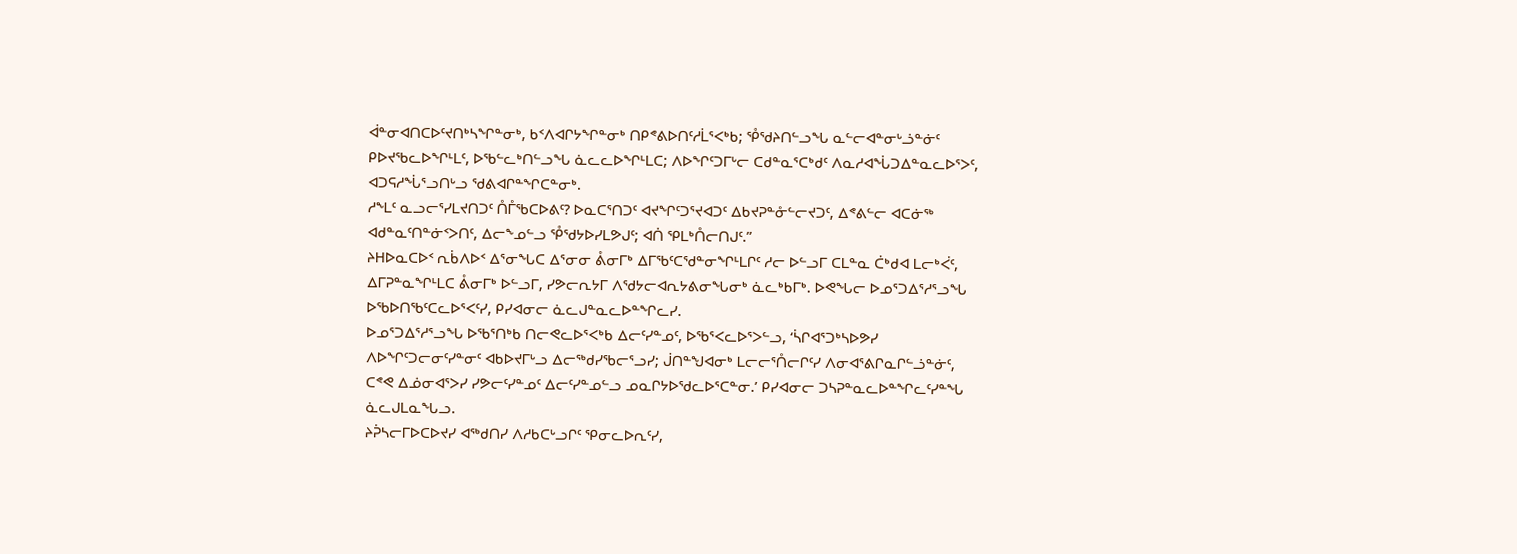ᐋᓐᓂᐊᑎᑕᐅᑦᔪᑎᒃᓴᖏᓐᓂᒃ, ᑲᑉᐱᐊᒋᔭᖏᓐᓂᒃ ᑎᑭᕝᕕᐅᑎᑦᓱᒫᕐᐸᒃᑲ; ᕾᖁᔨᑎᓪᓗᖓ ᓇᓪᓕᐊᓐᓂᒡᓘᓐᓃᑦ ᑭᐅᔪᖃᓚᐅᖏᒻᒪᑦ, ᐅᖃᓪᓚᒃᑎᓪᓗᖓ ᓈᓚᓚᐅᖏᒻᒪᑕ; ᐱᐅᖏᑦᑐᒥᒡᓕ ᑕᑯᓐᓇᕐᑕᒃᑯᑦ ᐱᓇᓱᐊᖔᑐᐃᓐᓇᓚᐅᕐᐳᑦ, ᐊᑐᕋᓱᖔᕐᓗᑎᒡᓗ ᖁᕕᐊᒋᓐᖏᑕᓐᓂᒃ.
ᓱᖕᒪᑦ ᓇᓗᓕᕐᓯᒪᔪᑎᑐᑦ ᑍᒤᖃᑕᐅᕕᑦ? ᐅᓇᑕᕐᑎᑐᑦ ᐊᔪᖏᑦᑐᕐᔪᐊᑐᑦ ᐃᑲᔪᕈᓐᓁᓪᓕᔪᑐᑦ, ᐃᕝᕕᓪᓕ ᐊᑕᓃᖅ ᐊᑯᓐᓇᑦᑎᓐᓃᑉᐳᑎᑦ, ᐃᓕᖕᓄᓪᓗ ᕾᖁᔭᐅᓯᒪᕗᒍᑦ; ᐊᑏ ᕿᒪᒃᑍᓕᑎᒍᑦ.”
ᔨᕼᐅᓇᑕᐅᑉ ᕆᑳᐱᐅᑉ ᐃᕐᓂᖓᑕ ᐃᕐᓂᓂ ᕔᓂᒥᒃ ᐃᒥᖃᑦᑕᖁᓐᓂᖏᒻᒪᒋᑦ ᓱᓕ ᐅᓪᓗᒥ ᑕᒪᓐᓇ ᑖᒃᑯᐊ ᒪᓕᒃᐹᑦ, ᐃᒥᕈᓐᓇᖏᒻᒪᑕ ᕔᓂᒥᒃ ᐅᓪᓗᒥ, ᓯᕗᓕᕆᔭᒥ ᐱᖁᔭᓕᐊᕆᔭᕕᓂᖓᓂᒃ ᓈᓚᒃᑲᒥᒃ. ᐅᕙᖓᓕ ᐅᓄᕐᑐᐃᕐᓱᕐᓗᖓ ᐅᖃᐅᑎᖃᑦᑕᓚᐅᕐᐸᑦᓯ, ᑭᓯᐊᓂᓕ ᓈᓚᒍᓐᓇᓚᐅᓐᖏᓚᓯ.
ᐅᓄᕐᑐᐃᕐᓱᕐᓗᖓ ᐅᖃᕐᑎᒃᑲ ᑎᓕᕙᓚᐅᕐᐸᒃᑲ ᐃᓕᑦᓯᓐᓄᑦ, ᐅᖃᕐᐸᓚᐅᕐᐳᓪᓗ, ‘ᓵᒋᐊᕐᑐᒃᓴᐅᕗᓯ ᐱᐅᖏᑦᑐᓕᓂᑦᓯᓐᓂᑦ ᐊᑲᐅᔪᒥᒡᓗ ᐃᓕᖅᑯᓯᖃᓕᕐᓗᓯ; ᒎᑎᓐᖑᐊᓂᒃ ᒪᓕᓕᕐᑍᓕᒋᑦᓯ ᐱᓂᐊᕐᕕᒋᓇᒋᓪᓘᓐᓃᑦ, ᑕᕝᕙ ᐃᓅᓂᐊᕐᐳᓯ ᓯᕗᓕᑦᓯᓐᓄᑦ ᐃᓕᑦᓯᓐᓄᓪᓗ ᓄᓇᒋᔭᐅᖁᓚᐅᕐᑕᓐᓂ.’ ᑭᓯᐊᓂᓕ ᑐᓴᕈᓐᓇᓚᐅᓐᖏᓚᑦᓯᓐᖓ ᓈᓚᒍᒪᓇᖓᓗ.
ᔨᕉᓴᓕᒥᐅᑕᐅᔪᓯ ᐊᖅᑯᑎᓯ ᐱᓱᑲᑕᒡᓗᒋᑦ ᕿᓂᓚᐅᕆᑦᓯ,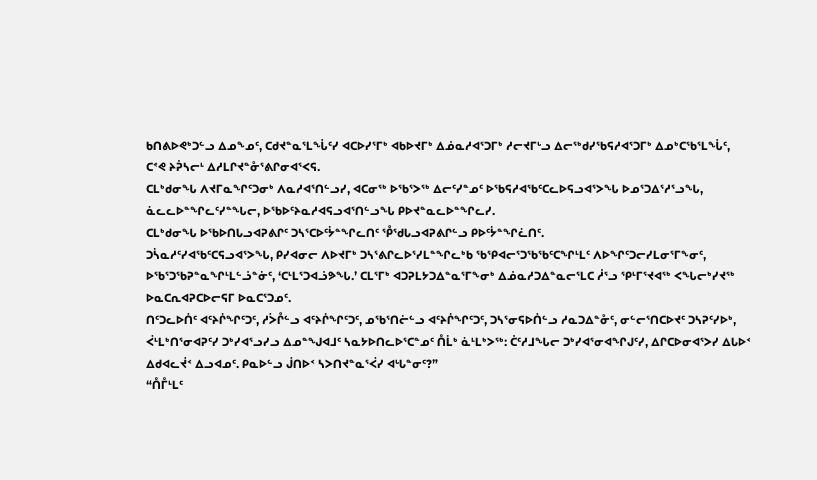ᑲᑎᕕᐅᕙᒃᑐᓪᓗ ᐃᓄᖕᓄᑦ, ᑕᑯᔪᓐᓇᕐᒪᖔᑦᓯ ᐊᑕᐅᓯᕐᒥᒃ ᐊᑲᐅᔪᒥᒃ ᐃᓅᓇᓱᐊᕐᑐᒥᒃ ᓱᓕᔪᒥᒡᓗ ᐃᓕᖅᑯᓯᖃᕋᓱᐊᕐᑐᒥᒃ ᐃᓄᒃᑕᖃᕐᒪᖔᑦ, ᑕᕝᕙ ᔨᕉᓴᓕᒻ ᐃᓱᒪᒋᔪᓐᓁᕐᕕᒋᓂᐊᕐᐸᕋ.
ᑕᒪᒃᑯᓂᖓ ᐱᔪᒥᓇᖏᑦᑐᓂᒃ ᐱᓇᓱᐊᕐᑎᓪᓗᓯ, ᐊᑕᓂᖅ ᐅᖃᕐᐳᖅ ᐃᓕᑦᓯᓐᓄᑦ ᐅᖃᕋᓱᐊᖃᑦᑕᓚᐅᕋᓗᐊᕐᐳᖓ ᐅᓄᕐᑐᐃᕐᓱᕐᓗᖓ, ᓈᓚᓚᐅᓐᖏᓚᑦᓯᓐᖓᓕ, ᐅᖃᐅᑦᔨᓇᓱᐊᕋᓗᐊᕐᑎᓪᓗᖓ ᑭᐅᔪᓐᓇᓚᐅᓐᖏᓚᓯ.
ᑕᒪᒃᑯᓂᖓ ᐅᖃᐅᑎᒐᓗᐊᕈᕕᒋᑦ ᑐᓴᕐᑕᐅᑦᔮᓐᖏᓚᑎᑦ ᕾᖁᒐᓗᐊᕈᕕᒋᓪᓗ ᑭᐅᑦᔮᓐᖏᓛᑎᑦ.
ᑐᓵᓇᓱᑦᓯᐊᖃᑦᑕᕋᓗᐊᕐᐳᖓ, ᑭᓯᐊᓂᓕ ᐱᐅᔪᒥᒃ ᑐᓴᕐᕕᒋᓚᐅᕐᓯᒪᓐᖏᓚᒃᑲ ᖃᕿᐊᓕᕐᑐᖃᖃᑦᑕᖏᒻᒪᑦ ᐱᐅᖏᑦᑐᓕᓯᒪᓂᕐᒥᖕᓂᑦ, ᐅᖃᕐᑐᖃᕈᓐᓇᖏᒻᒪᓪᓘᓐᓃᑦ, ‘ᑕᒻᒪᕐᑐᐊᓘᕗᖓ.’ ᑕᒪᕐᒥᒃ ᐊᑐᕈᒪᔭᑐᐃᓐᓇᕐᒥᖕᓂᒃ ᐃᓅᓇᓱᑐᐃᓐᓇᓕᕐᒪᑕ ᓲᕐᓗ ᕿᒻᒥᕐᔪᐊᖅ ᐸᖓᓕᒃᓯᔪᖅ ᐅᓇᑕᕆᐊᕈᑕᐅᓕᕋᒥ ᐅᓇᑕᕐᑐᓄᑦ.
ᑎᑦᑐᓚᐅᑏᑦ ᐊᑦᔨᒌᖏᑦᑐᑦ, ᓱᐴᒊᓪᓗ ᐊᑦᔨᒌᖏᑦᑐᑦ, ᓄᖃᕐᑎᓖᓪᓗ ᐊᑦᔨᒌᖏᑦᑐᑦ, ᑐᓴᕐᓂᕋᐅᑏᓪᓗ ᓱᓇᑐᐃᓐᓁᑦ, ᓂᓪᓕᕐᑎᑕᐅᔪᑦ ᑐᓴᕈᑦᓯᐅᒃ, ᐹᒻᒪᒃᑎᕐᓂᐊᕈᑦᓯ ᑐᒃᓯᐊᕐᓗᓯᓗ ᐃᓄᓐᖑᐊᒧᑦ ᓴᓇᔭᐅᑎᓚᐅᕐᑕᓐᓄᑦ ᑍᒫᒃ ᓈᒻᒪᒃᐳᖅ: ᑖᑦᓱᒧᖓᓕ ᑐᒃᓯᐊᕐᓂᐊᖏᒍᑦᓯ, ᐃᒋᑕᐅᓂᐊᕐᐳᓯ ᐃᒐᐅᑉ ᐃᑯᐊᓚᔫᑉ ᐃᓗᐊᓄᑦ. ᑭᓇᐅᓪᓗ ᒎᑎᐅᑉ ᓴᐳᑎᔪᓐᓇᕐᐹᓯ ᐊᒡᒐᓐᓂᑦ?”
“ᑍᒤᒻᒪᑦ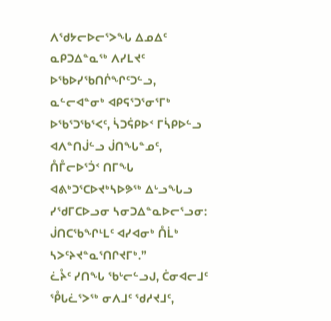ᐱᖁᔭᓕᐅᓕᕐᐳᖓ ᐃᓄᐃᑦ ᓇᑭᑐᐃᓐᓇᖅ ᐱᓯᒪᔪᑦ ᐅᖃᐅᓯᖃᑎᒌᖏᑦᑐᓪᓗ, ᓇᓪᓕᐊᓐᓂᒃ ᐊᑭᕋᕐᑐᕐᓂᕐᒥᒃ ᐅᖃᕐᑐᖃᕐᐸᑦ, ᓵᑐᕌᑭᐅᑉ ᒥᓵᑭᐅᓪᓗ ᐊᐱᓐᑎᒎᓪᓗ ᒎᑎᖓᓐᓄᑦ, ᑍᒤᓕᐅᕐᑑᑉ ᑎᒥᖓ ᐊᕕᒃᑐᕐᑕᐅᔪᒃᓴᐅᕗᖅ ᐃᒡᓗᖓᓗ ᓯᖁᒥᑕᐅᓗᓂ ᓴᓂᑐᐃᓐᓇᐅᓕᕐᓗᓂ: ᒎᑎᑕᖃᖏᒻᒪᑦ ᐊᓯᐊᓂᒃ ᑍᒫᒃ ᓴᐳᑦᔨᔪᓐᓇᕐᑎᒋᔪᒥᒃ.”
ᓛᔧᑦ ᓯᑎᖓ ᖃᒡᓕᓪᓗᒍ, ᑖᓂᐊᓕᒧᑦ ᕾᒐᓛᕐᐳᖅ ᓂᐱᒧᑦ ᖁᓱᔪᒧᑦ,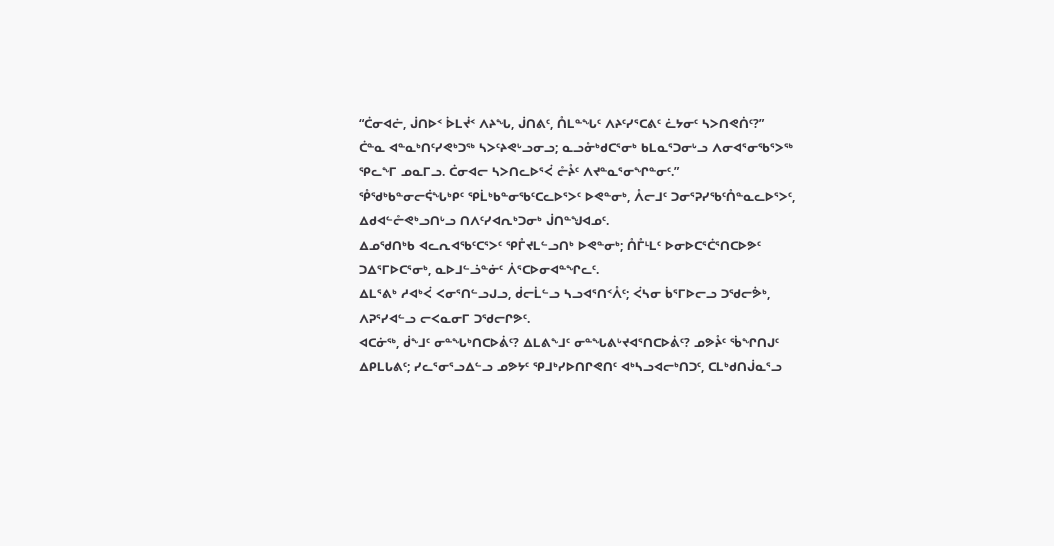“ᑖᓂᐊᓖ, ᒎᑎᐅᑉ ᐆᒪᔫᑉ ᐱᔨᖓ, ᒎᑎᕕᑦ, ᑍᒪᓐᖓᑦ ᐱᔨᑦᓯᕐᑕᕕᑦ ᓛᔭᓂᑦ ᓴᐳᑎᕙᑏᑦ?”
ᑖᓐᓇ ᐊᓐᓇᒃᑎᑦᓯᕙᒃᑐᖅ ᓴᐳᑦᔨᕙᒡᓗᓂᓗ; ᓇᓗᓁᒃᑯᑕᕐᓂᒃ ᑲᒪᓇᕐᑐᓂᒡᓗ ᐱᓂᐊᕐᓂᖃᕐᐳᖅ ᕿᓚᖕᒥ ᓄᓇᒥᓗ. ᑖᓂᐊᓕ ᓴᐳᑎᓚᐅᕐᐹ ᓔᔧᑦ ᐱᔪᓐᓇᕐᓂᖏᓐᓂᑦ.”
ᕾᖁᒃᑲᓐᓂᓕᕌᖓᒃᑭᑦ ᕿᒫᒃᑲᓐᓂᖃᑦᑕᓚᐅᕐᐳᑦ ᐅᕙᓐᓂᒃ, ᐰᓕᒧᑦ ᑐᓂᕐᕈᓯᖃᑦᑍᓐᓇᓚᐅᕐᐳᑦ, ᐃᑯᐊᓪᓔᕙᒃᓗᑎᒡᓗ ᑎᐱᑦᓯᐊᕆᒃᑐᓂᒃ ᒎᑎᓐᖑᐊᓄᑦ.
ᐃᓄᖁᑎᒃᑲ ᐊᓚᕆᐊᖃᑦᑕᕐᐳᑦ ᕿᒤᔪᒪᓪᓗᑎᒃ ᐅᕙᓐᓂᒃ; ᑍᒤᒻᒪᑦ ᐅᓂᐅᑕᕐᑖᕐᑎᑕᐅᕗᑦ ᑐᐃᕐᒥᐅᑕᕐᓂᒃ, ᓇᐅᒧᓪᓘᓐᓃᑦ ᐲᕐᑕᐅᓂᐊᓐᖏᓚᑦ.
ᐃᒪᕐᕕᒃ ᓱᐊᒃᐹ ᐸᓂᕐᑎᓪᓗᒍᓗ, ᑰᓕᒫᓪᓗ ᓴᓗᐊᕐᑎᑉᐰᑦ; ᐹᓴᓂ ᑳᕐᒥᐅᓕᓗ ᑐᖁᓕᕘᒃ, ᐱᕈᕐᓯᐊᓪᓗ ᓕᐸᓇᓂᒥ ᑐᖁᓕᒋᕗᑦ.
ᐊᑕᓃᖅ, ᑰᖕᒧᑦ ᓂᓐᖓᒃᑎᑕᐅᕖᑦ? ᐃᒪᕕᖕᒧᑦ ᓂᓐᖓᕕᒡᔪᐊᕐᑎᑕᐅᕖᑦ? ᓄᕗᔧᑦ ᖄᖏᑎᒍᑦ ᐃᑭᒪᒐᕕᑦ; ᓯᓚᕐᓂᕐᓗᐃᓪᓗ ᓄᕗᔭᑦ ᕿᒧᒃᓯᐅᑎᒋᕙᑎᑦ ᐊᒃᓴᓗᐊᓕᒃᑎᑐᑦ, ᑕᒪᒃᑯᑎᒎᓇᕐᓗ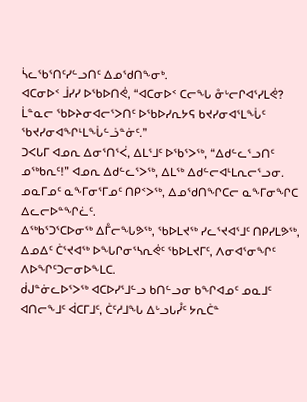ᓵᓚᖃᕐᑎᑦᓯᓪᓗᑎᑦ ᐃᓄᖁᑎᖕᓂᒃ.
ᐊᑕᓂᐅᑉ ᒨᓯᓯ ᐅᖃᐅᑎᕚ, “ᐊᑕᓂᐅᑉ ᑕᓕᖓ ᓁᒡᓕᒋᐊᕐᓯᒪᕚ? ᒫᓐᓇᓕ ᖃᐅᔨᓂᐊᓕᕐᐳᑎᑦ ᐅᖃᐅᓯᕆᔭᕋ ᑲᔪᓯᓂᐊᕐᒪᖔᑦ ᖃᔪᓯᓂᐊᖏᒻᒪᖔᓪᓘᓐᓃᑦ.”
ᑐᐸᒐᒥ ᐊᓄᕆ ᐃᓂᕐᑎᕐᐹ, ᐃᒪᕐᒧᑦ ᐅᖃᕐᐳᖅ, “ᐃᑯᓪᓚᕐᓗᑎᑦ ᓄᖅᑲᕆᑦ!” ᐊᓄᕆ ᐃᑯᓪᓚᕐᐳᖅ, ᐃᒪᖅ ᐃᑯᓪᓕᐊᒻᒪᕆᓕᕐᓗᓂ.
ᓄᓇᒥᓄᑦ ᓇᖕᒥᓂᕐᒥᓄᑦ ᑎᑭᑉᐳᖅ, ᐃᓄᖁᑎᖏᑕᓕ ᓇᖕᒥᓂᖏᑕ ᐃᓚᓕᐅᓐᖏᓛᑦ.
ᐃᖅᑲᕐᑐᕐᑕᐅᓂᖅ ᐃᒤᓕᖓᕗᖅ, ᖃᐅᒪᔪᖅ ᓯᓚᕐᔪᐊᕐᒧᑦ ᑎᑭᓯᒪᕗᖅ, ᐃᓄᐃᑦ ᑖᕐᔪᐊᖅ ᐅᖓᒋᓂᕐᓴᕆᕚᑦ ᖃᐅᒪᔪᒥᑦ, ᐱᓂᐊᕐᓂᖏᑦ ᐱᐅᖏᑦᑐᓕᓂᐅᖕᒪᑕ.
ᑰᒍᓐᓃᓚᐅᕐᐳᖅ ᐊᑕᐅᓯᕐᒧᓪᓗ ᑲᑎᓪᓗᓂ ᑲᖏᐊᓄᑦ ᓄᓇᒧᑦ ᐊᑎᓕᖕᒧᑦ ᐋᑕᒥᒧᑦ, ᑖᑦᓱᒧᖓ ᐃᒡᓗᒐᓮᑦ ᔭᕆᑖᓐ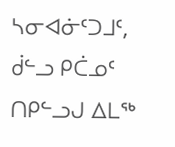ᓴᓂᐊᓃᑦᑐᒧᑦ, ᑰᓪᓗ ᑭᑖᓄᑦ ᑎᑭᓪᓗᒍ ᐃᒪᖅ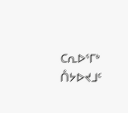ᑕᕆᐅᕐᒥᒃ ᑍᔭᐅᔪᒧᑦ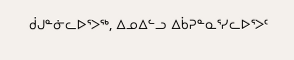ᑰᒍᓐᓃᓚᐅᕐᐳᖅ, ᐃᓄᐃᓪᓗ ᐃᑳᕈᓐᓇᕐᓯᓚᐅᕐᐳᑦ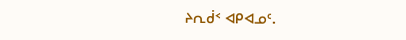ᔨᕆᑰᑉ ᐊᑭᐊᓄᑦ.